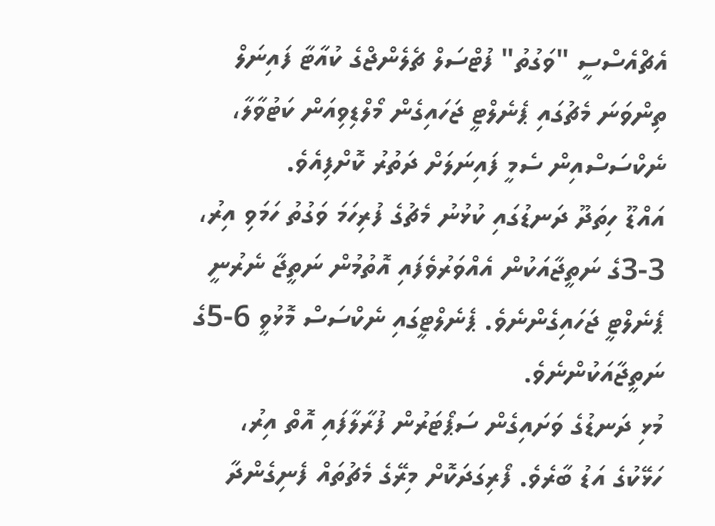އެޗްއެސްސީ "ވަގުތު" ފުޓްސަލް ޗެލެންޖްގެ ކުއާޓާ ފައިނަލް ތިންވަނަ މެޗުގައި ޕެނެލްޓީ ޖަހައިގެން މޯލްޑިވިއަން ކަޓުވާލާ، ނެކްސަސްއިން ސެމީ ފައިނަލަށް ދަތުރު ކޮށްފިއެވެ.
އައްޑޫ ހިތަދޫ ދަނޑުގައި ކުޅުނު މެޗުގެ ފުރިހަމަ ވަގުތު ހަމަވި އިރު، 3-3ގެ ނަތީޖާއަކުން އެއްވަރުވެފައި އޮތުމުން ނަތީޖާ ނެރުނީ ޕެނެލްޓީ ޖަހައިގެންނެވެ. ޕެނެލްޓީގައި ނެކްސަސް މޮޅުވީ 6-5ގެ ނަތީޖާއަކުންނެވެ.
މުޅި ދަނޑުގެ ވަށައިގެން ސަޕޯޓަރުން ފުރާލާފައި އޮތް އިރު، ހަޅޭކުގެ އަޑު ބާރެވެ. ފޯރިގަދަކޮށް މިރޭގެ މެޗުތައް ފެނިގެންދާ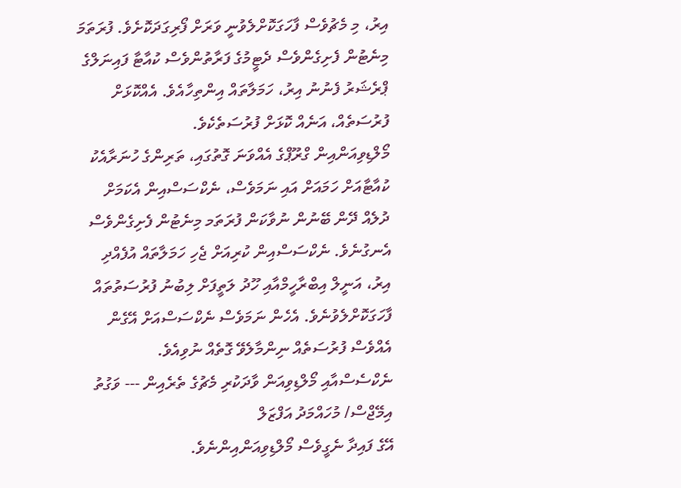އިރު، މި މެޗުވެސް ފާހަގަކޮށްލެވުނީ ވަރަށް ފޯރިގަދަކޮށެވެ. ފުރަތަމަ މިނެޓުން ފެށިގެންވެސް ދެޓީމުގެ ފަރާތުންވެސް ކުއާޓާ ފައިނަލްގެ ޕްރެޝަރު ފެނުނު އިރު، ހަމަލާތައް އިންތިހާއެވެ. އެއްކޮޅަށް ފުރުސަތެއް، އަނެއް ކޮޅަށް ފުރުސަތެކެވެ.
މޯލްޑިވިއަންއިން ގްރޫޕްގެ އެއްވަނަ ގޮތުގައި، ތަރިންގެ ހުނަރާއެކު ކުއާޓާއަށް ހަމައަށް އައި ނަމަވެސް، ނެކްސަސްއިން އެކަމަށް ދުލެއް ދޭން ބޭނުން ނުވާކަން ފުރަތަމ މިނެޓުން ފެށިގެންވެސް އެނގުނެވެ. ނެކްސަސްއިން ކުރިއަށް ޖެހި ހަމަލާތައް އުފެއްދި އިރު، އަނީލް އިބްރާހީމްއާއި ހޫދު ލަތީފަށް ލިބުނު ފުރުސަތުތައް ފާހަގަކޮށްލެވުނެވެ. އެހެން ނަމަވެސް ނެކްސަސްއަށް އޭގެން އެއްވެސް ފުރުސަތެއް ނިންމާލެވޭ ގޮތެއް ނުވިއެވެ.
ނެކްސެސްއާއި މޯލްޑިވިއަން ވާދަކުރި މެޗުގެ ތެރެއިން --- ވަގުތު އިމޭޖްސް/ މުހައްމަދު އަފްޒަލް
އޭގެ ފައިދާ ނެގީވެސް މޯލްޑިވިއަންއިންނެވެ.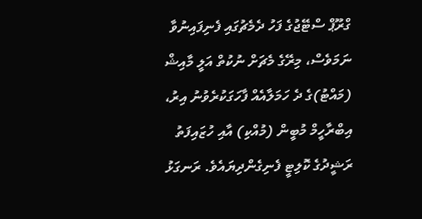ގްރޫޕް ސްޓޭޖުގެ ފަހު ދެމެޗުގައި ފެނިފައިނުވާ ނަމަވެސް، މިރޭގެ މެޗަށް ނުކުތް އަލީ މާއިޝް (މައްޓު)ގެ ދެ ހަމަލާއެއް ފާހަގަކުރެވުނު އިރު، އިބްރާހީމް މުބީން (މުއްކި) އާއި ހުޒައިފަތު ރަޝީދުގެ ކޮލިޓީ ފެނިގެންދިޔައެވެ. ރަނގަޅު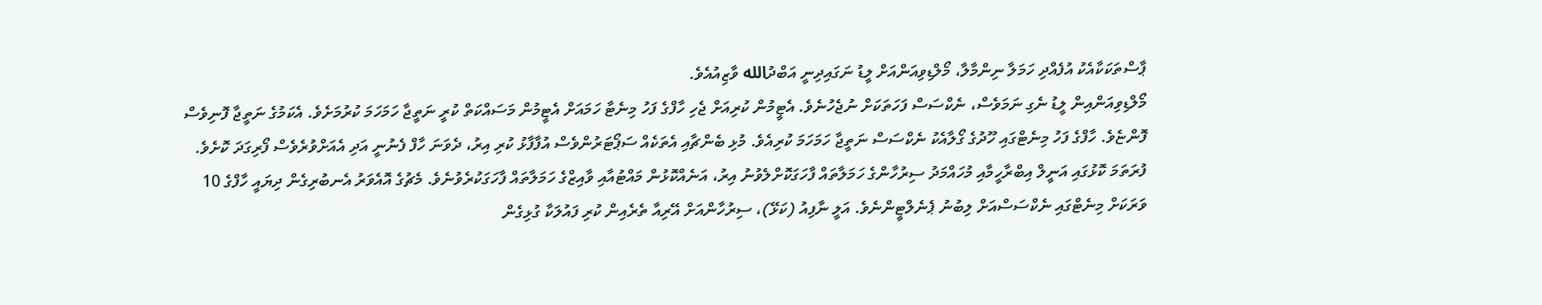ޕާސްތަކަކާއެކު އުފެއްދި ހަމަލާ ނިންމާލާ، މޯލްޑިވިއަންއަށް ލީޑު ނަގައިދިނީ އަބްދުالله ވާޒިއުއެވެ.
މޯލްޑިވިއަންއިން ލީޑު ނެގި ނަމަވެސް، ނެކްސަސް ފަހަތަކަށް ނުޖެހުނެވެ. އެޓީމުން ކުރިއަށް ޖެހި ހާފްގެ ފަހު މިނެޓާ ހަމައަށް އެޓީމުން މަސައްކަތް ކުރީ ނަތީޖާ ހަމަހަމަ ކުރުމަށެވެ. އެކަމުގެ ނަތީޖާ ފޮނިވެސް ފޮންޏެވެ. ހާފްގެ ފަހު މިނެޓްގައި ހޫދުގެ ގޯލާއެކު ނެކްސަސް ނަތީޖާ ހަމަހަމަ ކުރިއެވެ. މުޅި ބެންޗާއި އެތަކެއް ސަޕޯޓަރުންވެސް އުފާފާޅު ކުރި އިރު، ދެވަނަ ހާފް ފެނުނީ އަދި އެއަށްވުރެވެސް ފޯރިގަދަ ކޮށެވެ.
ފުރަތަމަ ކޮޅުގައި އަނީލް އިބްރާހީމާއި މުހައްމަދު ސިރުހާންގެ ހަމަލާތައް ފާހަގަކޮށްލެވުނު އިރު، އަނެއްކޮޅުން މައްޓުއާއި ވާއިޒްގެ ހަމަލާތައް ފާހަގަކުރެވުނެވެ. މެޗުގެ އޮއެވަރު އެނބުރިގެން ދިޔައީ ހާފްގެ 10 ވަރަކަށް މިނެޓްގައި ނެކްސަސްއަށް ލިބުނު ޕެނެލްޓީންނެވެ. އަލީ ނާފިއު (ކަޅޭ)، ސިރުހާންއަށް އޭރިއާ ތެރެއިން ކުރި ފައުލަކާ ގުޅިގެން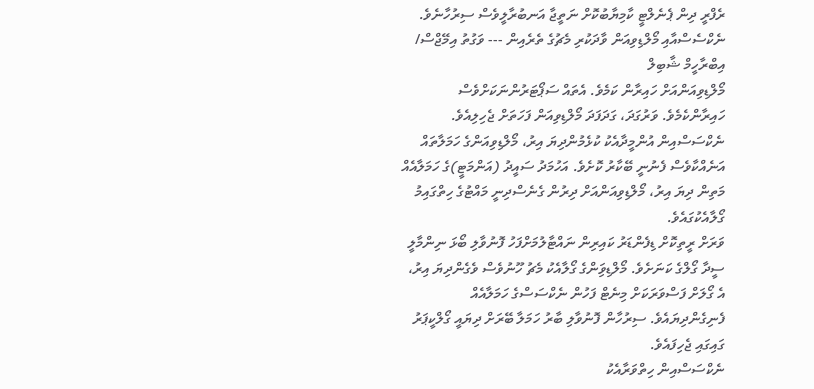ރެފްރީ ދިން ޕެނެލްޓީ ކާމިޔާބުކޮށް ނަތީޖާ އަނބުރާލީވެސް ސިރުހާނެވެ.
ނެކްސެސްއާއި މޯލްޑިވިއަން ވާދަކުރި މެޗުގެ ތެރެއިން --- ވަގުތު އިމޭޖްސް/ އިބްރާހީމް ޝާބިލް
މޯލްޑިވިއަންއަށް ހައިރާން ކަމެވެ. އެތައް ސަޕޯޓަރުންނަކަށްވެސް ހައިރާންކެމެވެ. ވަރުގަދަ، ގަދަފަދަ މޯލްޑިވިއަން ފަހަތަށް ޖެހިލިއެވެ. ނެކްސަސްއިން އުންމީދާއެކު ކުޅެމުންދިޔަ އިރު، މޯލްޑިވިއަންގެ ހަމަލާތައް އަނެއްކާވެސް ފެނުނީ ބޭކާރު ކޮށެވެ. އަހުމަދު ސައީދު (އަންމަޓީ)ގެ ހަމަލާއެއް މަތިން ދިޔަ އިރު، މޯލްޑިވިއަންއަށް ދިރުން ގެނެސްދިނީ މައްޓުގެ ހިތްގައިމު ގޯލާއެކުގައެވެ.
ވަރަށް ރީތިކޮށް ޑިފެންޑަރު ކައިރިން ނައްޓާލުމަށްފަހު ފޮނުވާލި ބޯޅަ ނިންމާލީ ސީދާ ގޯލްގެ ކަނަށެވެ. މޯލްޑިވިަންގެ ގޯލާއެކު މެޗު ހޫނުވެސް ވެގެންދިޔަ އިރު، އެ ގޯލަށް ފަސްވަރަކަށް މިނެޓް ފަހުން ނެކްސަސްގެ ހަމަލާއެއް ފެނިގެންދިޔައެވެ. ސިރުހާން ފޮނުވާލި ބާރު ހަމަލާ ބޭރަށް ދިޔައީ ގޯލްކީޕަރު ގައިގައި ޖެހިފައެވެ.
ނެކްސަސްއިން ހިތްވަރާއެކު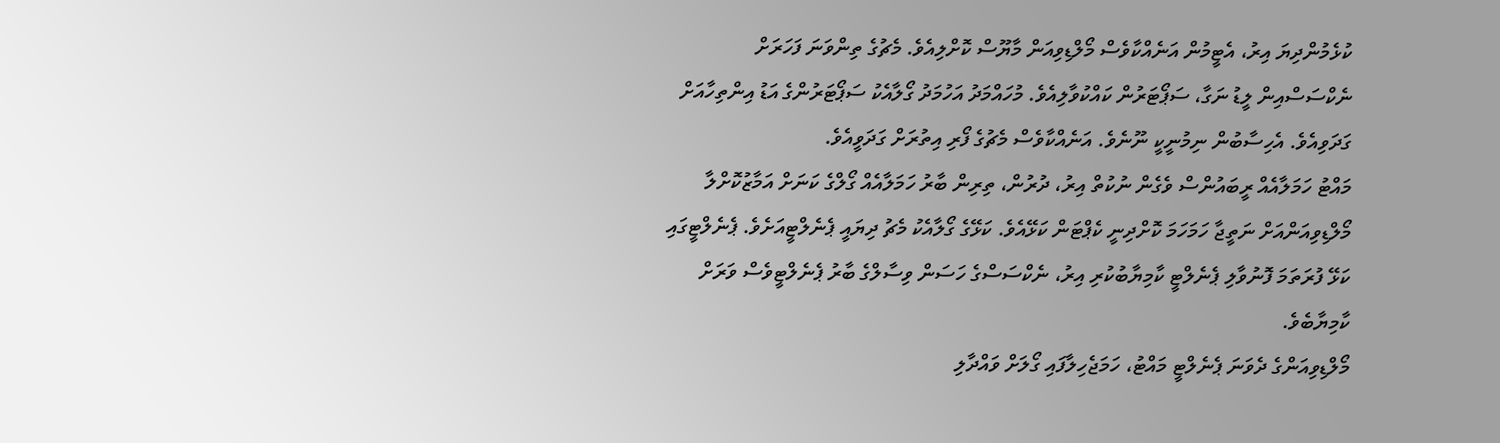ކުޅެމުންދިޔަ އިރު، އެޓީމުން އަނެއްކާވެސް މޯލްޑިވިއަން މާޔޫސް ކޮށްލިއެވެ. މެޗުގެ ތިންވަނަ ފަހަރަށް ނެކްސަސްއިން ލީޑު ނަގާ، ސަޕޯޓަރުން ކައްކުވާލިއެވެ. މުހައްމަދު އަހުމަދު ގޯލާއެކު ސަޕޯޓަރުންގެ އަޑު އިންތިހާއަށް ގަދަވިއެވެ. އެހިސާބުން ނިމުނީކީ ނޫނެވެ. އަނެއްކާވެސް މެޗުގެ ފޯރި އިތުރަށް ގަދަވީއެވެ.
މައްޓު ހަމަލާއެއް ރީބައުންސް ވެގެން ނުކުތް އިރު، ދުރުން، ތިރިން ބާރު ހަމަލާއެއް ގޯލްގެ ކަނަށް އަމާޒުކޮށްލާ މޯލްޑިވިއަންއަށް ނަތީޖާ ހަމަހަމަ ކޮށްދިނީ ކެޕްޓަން ކަޅޭއެވެ. ކަޅޭގެ ގޯލާއެކު މެޗު ދިޔައީ ޕެނެލްޓީއަށެވެ. ޕެނެލްޓީގައި ކަޅޭ ފުރަތަމަ ފޮނުވާލި ޕެނެލްޓީ ކާމިޔާބުކުރި އިރު، ނެކްސަސްގެ ހަސަން ވިސާލްގެ ބާރު ޕެނެލްޓީވެސް ވަރަށް ކާމިޔާބެވެ.
މޯލްޑިވިއަންގެ ދެވަނަ ޕެނެލްޓީ މައްޓު، ހަމަޖެހިލާފައި ގޯލަށް ވައްދާލި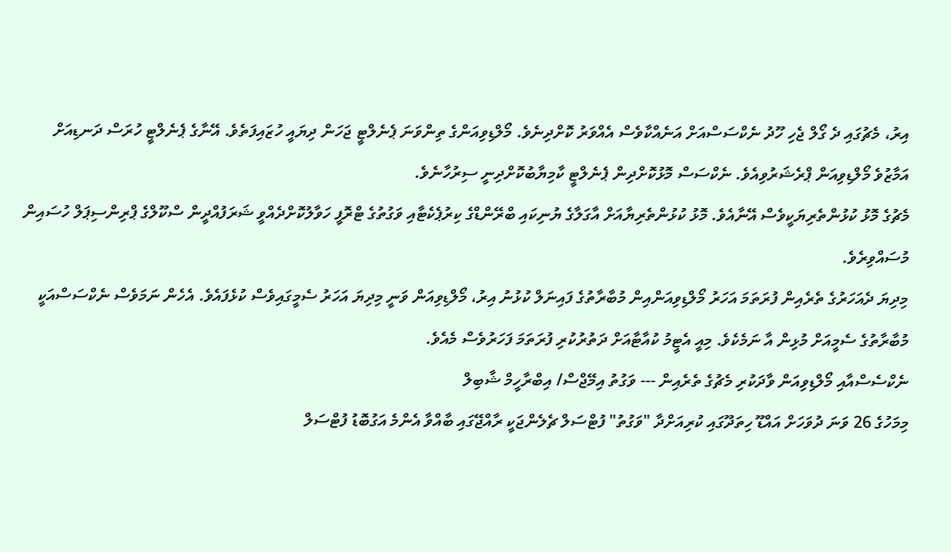އިރު، މެޗުގައި ދެ ގޯލް ޖެހި ހޫދު ނެކްސަސްއަށް އަނެއްކާވެސް އެއްވަރު ކޮށްދިނެވެ. މޯލްޑިވިއަންގެ ތިންވަނަ ޕެނެލްޓީ ޖަހަން ދިޔައީ ހުޒައިފަތެވެ. އޭނާގެ ޕެނެލްޓީ ހުރަސް ދަނޑިއަށް އަމާޒުވެ މޯލްޑިވިއަން ޕްރެޝަރުވިއެވެ. ނެކްސަސް މޮޅުކޮށްދިން ޕެނެލްޓީ ކާމިޔާބުކޮށްދިނީ ސިރުހާނެވެ.
މެޗުގެ މޮޅު ކުޅުންތެރިޔަކީވެސް އޭނާއެވެ. މޮޅު ކުޅުންތެރިޔާއަށް އާގަލާގެ ޔުނިކައި ބްރޭންޑްގެ ކިރުޕެކެޓާއި ވަގުތުގެ ޓްރޮފީ ހަވާލުކޮށްދެއްވީ ޝަރަފުއްދީން ސްކޫލްގެ ޕްރިންސިޕަލް ހުސައިން މުސައްވިރެވެ.
މިދިޔަ ދެއަހަރުގެ ތެރެއިން ފުރަތަމަ އަހަރު މޯލްޑިވިއަންއިން މުބާރާތުގެ ފައިނަލް ކުޅުނު އިރު، މޯލްޑިވިއަން ވަނީ މިދިޔަ އަހަރު ސެމީގައިވެސް ކުޅެފައެވެ. އެހެން ނަމަވެސް ނެކްސަސްއަކީ މުބާރާތުގެ ސެމީއަށް މުޅިން އާ ނަމެކެވެ. މިއީ އެޓީމު ކުއާޓާއަށް ދަތުރުކުރި ފުރަތަމަ ފަހަރުވެސް މެއެވެ.
ނެކްސެސްއާއި މޯލްޑިވިއަން ވާދަކުރި މެޗުގެ ތެރެއިން --- ވަގުތު އިމޭޖްސް/ އިބްރާހީމް ޝާބިލް
މިމަހުގެ 26 ވަނަ ދުވަހަށް އައްޑޫ ހިތަދޫގައި ކުރިއަށްދާ "ވަގުތު" ފުޓްސަލް ޗެލެންޖަކީ ރާއްޖޭގައި ބާއްވާ އެންމެ އަގުބޮޑު ފުޓްސަލް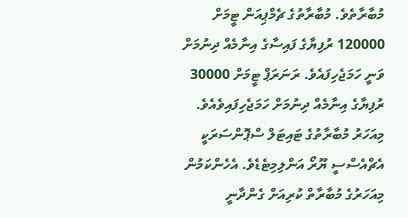މުބާރާތެވެ. މުބާރާތުގެ ޗެމްޕިއަން ޓީމަށް 120000 ރުފިޔާގެ ފައިސާގެ އިނާމެއް ދިނުމަށް ވަނީ ހަމަޖެހިފައެވެ. ރަނަރަޕް ޓީމަށް 30000 ރުފިޔާގެ އިނާމެއް ދިނުމަށް ހަމަޖެހިފައިވެއެވެ.
މިއަހަރު މުބާރާތުގެ ޓައިޓަލް ސްޕޮންސަރަކީ އެޗްއެސްސީ ޔޫރޯ އަންލިމިޓެޑެވެ. އެހެންކަމުން މިއަހަރުގެ މުބާރާތް ކުރިއަށް ގެންދާނީ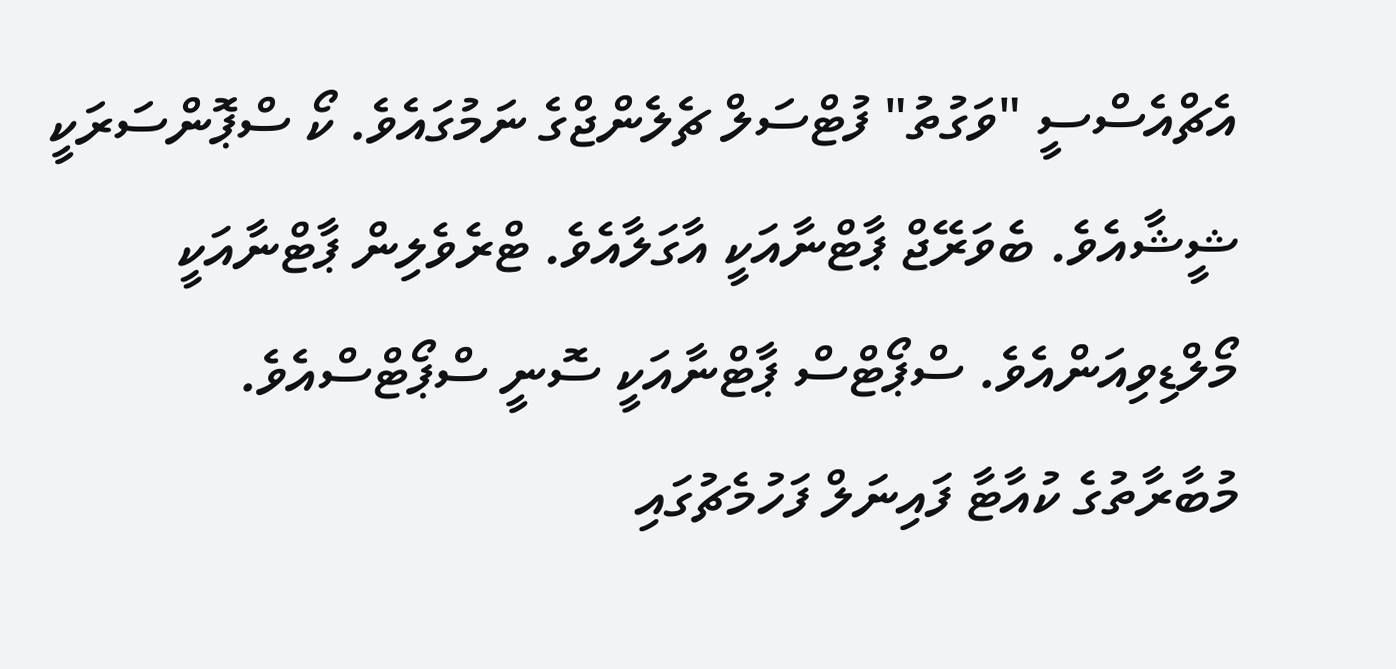އެޗްއެސްސީ "ވަގުތު" ފުޓްސަލް ޗެލެންޖްގެ ނަމުގައެވެ. ކޯ ސްޕޮންސަރަކީ ޝީޝާއެވެ. ބެވަރޭޖް ޕާޓްނާއަކީ އާގަލާއެވެ. ޓްރެވެލިން ޕާޓްނާއަކީ މޯލްޑިވިއަންއެވެ. ސްޕޯޓްސް ޕާޓްނާއަކީ ސޮނީ ސްޕޯޓްސްއެވެ.
މުބާރާތުގެ ކުއާޓާ ފައިނަލް ފަހުމެޗުގައި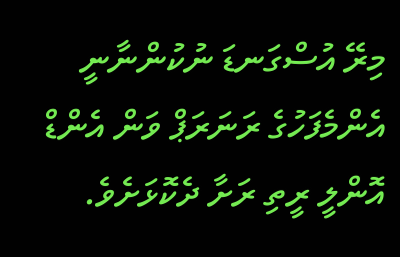މިރޭ އުސްގަނޑަ ނުކުންނާނީ އެންމެފަހުގެ ރަނަރަޕް ވަން އެންޑް އޮންލީ ރީތި ރަށާ ދެކޮޅަށެވެ.